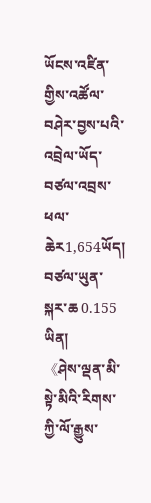ཡོངས་འཛིན་གྱིས་འཚོལ་བཤེར་བྱས་པའི་འབྲེལ་ཡོད་བཙལ་འབྲས་ཕལ་ཆེར1,654ཡོད།  བཙལ་ཡུན་སྐར་ཆ 0.155 ཡིན།
《ཤེས་ལྡན་མི་སྟེ་མིའི་རིགས་ཀྱི་ལོ་རྒྱུས་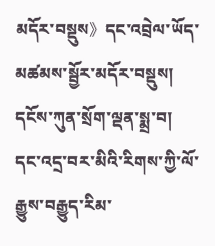མདོར་བསྡུས》དང་འབྲེལ་ཡོད་མཚམས་སྦྱོར་མདོར་བསྡུས།
དངོས་ཀུན་སྲོག་ལྡན་སྨྲ་བ།
དང་འདྲ་བར་མིའི་རིགས་ཀྱི་ལོ་རྒྱུས་བརྒྱུད་རིམ་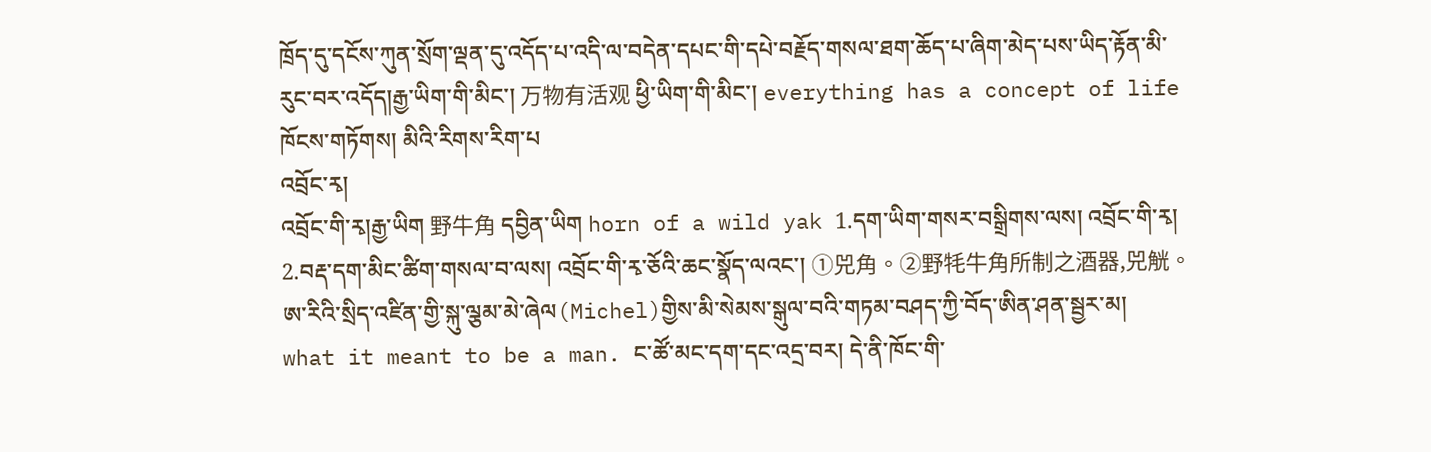ཁྲོད་དུ་དངོས་ཀུན་སྲོག་ལྡན་དུ་འདོད་པ་འདི་ལ་བདེན་དཔང་གི་དཔེ་བརྗོད་གསལ་ཐག་ཆོད་པ་ཞིག་མེད་པས་ཡིད་རྟོན་མི་རུང་བར་འདོད།རྒྱ་ཡིག་གི་མིང་། 万物有活观 ཕྱི་ཡིག་གི་མིང་། everything has a concept of life ཁོངས་གཏོགས། མིའི་རིགས་རིག་པ
འབྲོང་རྭ།
འབྲོང་གི་རྭ།རྒྱ་ཡིག 野牛角 དབྱིན་ཡིག horn of a wild yak 1.དག་ཡིག་གསར་བསྒྲིགས་ལས། འབྲོང་གི་རྭ། 2.བརྡ་དག་མིང་ཚིག་གསལ་བ་ལས། འབྲོང་གི་རྭ་ཅོའི་ཆང་སྣོད་ལའང་། ①兕角。②野牦牛角所制之酒器,兕觥。
ཨ་རིའི་སྲིད་འཛིན་གྱི་སྐུ་ལྕམ་མེ་ཞེལ(Michel)གྱིས་མི་སེམས་སྒུལ་བའི་གཏམ་བཤད་ཀྱི་བོད་ཨིན་ཤན་སྦྱར་མ།
what it meant to be a man. ང་ཚོ་མང་དག་དང་འདྲ་བར། དེ་ནི་ཁོང་གི་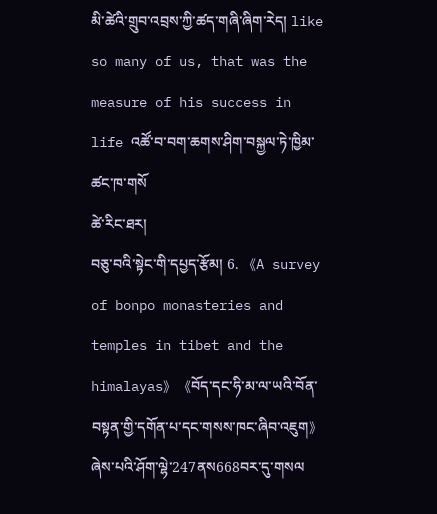མི་ཚེའི་གྲུབ་འབྲས་ཀྱི་ཚད་གཞི་ཞིག་རེད། like so many of us, that was the measure of his success in life འཚོ་བ་བག་ཆགས་ཤིག་བསྐྱལ་ཏེ་ཁྱིམ་ཚང་ཁ་གསོ
ཚེ་རིང་ཐར།
བཅུ་བའི་སྟེང་གི་དཔྱད་རྩོམ། 6. 《A survey of bonpo monasteries and temples in tibet and the himalayas》《བོད་དང་ཧི་མ་ལ་ཡའི་བོན་བསྟན་གྱི་དགོན་པ་དང་གསས་ཁང་ཞིབ་འཇུག》ཞེས་པའི་ཤོག་ལྷེ་247ནས668བར་དུ་གསལ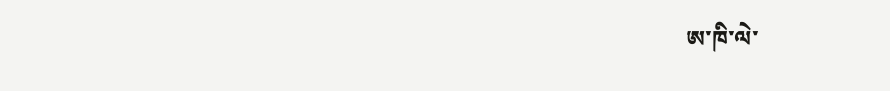ཨ་ཁི་ལེ་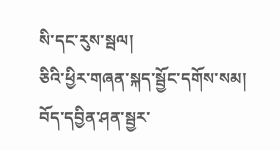སི་དང་རུས་སྦལ།
ཅིའི་ཕྱིར་གཞན་སྐད་སྦྱོང་དགོས་སམ།
བོད་དབྱིན་ཤན་སྦྱར་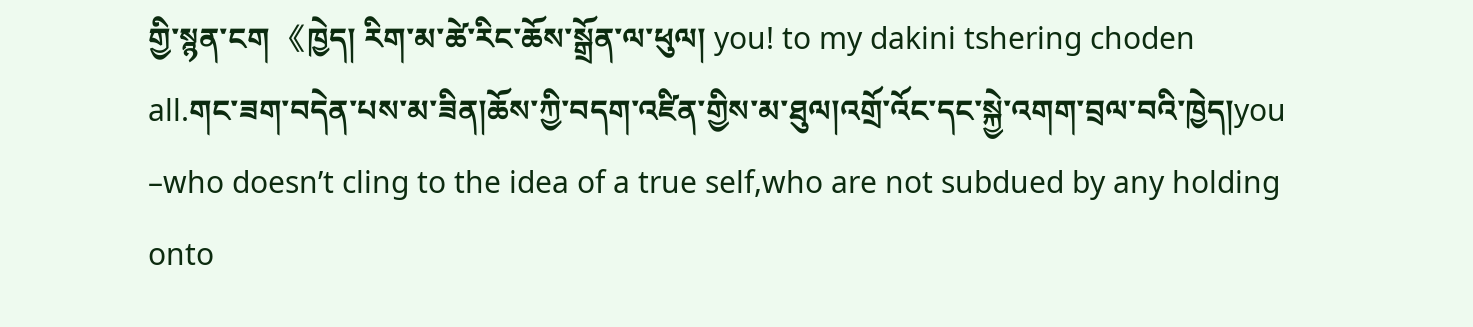གྱི་སྙན་ངག 《ཁྱེད། རིག་མ་ཚེ་རིང་ཆོས་སྒྲོན་ལ་ཕུལ། you! to my dakini tshering choden
all.གང་ཟག་བདེན་པས་མ་ཟིན།ཆོས་ཀྱི་བདག་འཛིན་གྱིས་མ་ཐུལ།འགྲོ་འོང་དང་སྐྱེ་འགག་བྲལ་བའི་ཁྱེད།you –who doesn’t cling to the idea of a true self,who are not subdued by any holding onto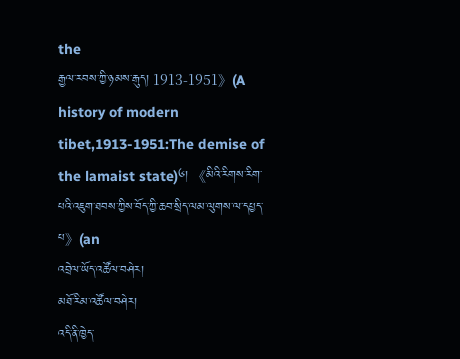the
རྒྱལ་རབས་ཀྱི་ཉམས་རྒུད། 1913-1951》(A history of modern tibet,1913-1951:The demise of the lamaist state)༦། 《མིའི་རིགས་རིག་པའི་འཇུག་ཐབས་ཀྱིས་བོད་ཀྱི་ཆབ་སྲིད་ལམ་ལུགས་ལ་དཔྱད་པ》(an
འབྲེལ་ཡོད་འཚོལ་བཤེར།
མཐོ་རིམ་འཚོལ་བཤེར།
འདི་ནི་ཁྱེད་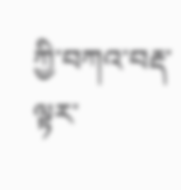ཀྱི་བཀའ་བརྡ་ལྟར་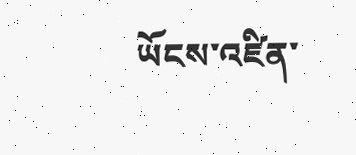ཡོངས་འཛིན་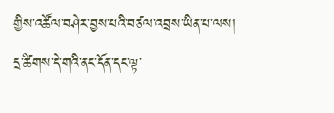གྱིས་འཚོལ་བཤེར་བྱས་པའི་བཙལ་འབྲས་ཡིན་པ་ལས། དྲ་ཚིགས་དེ་གའི་ནང་དོན་དང་ལྟ་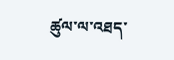ཚུལ་ལ་འཐད་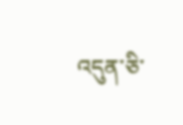འདུན་ཅི་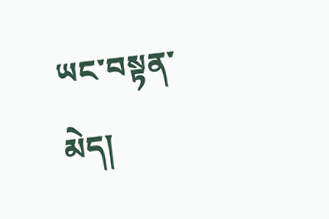ཡང་བསྟན་མེད།